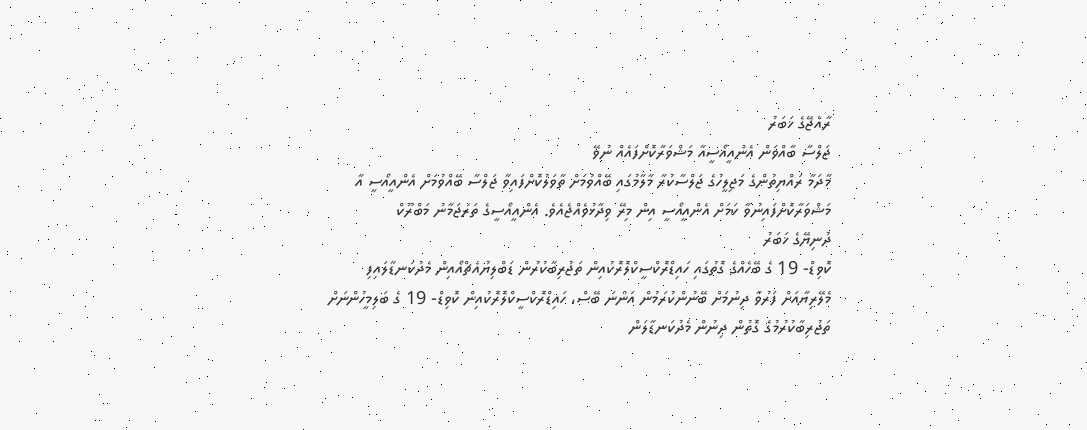ރާއްޖޭގެ ޚަބަރު
ޖަލްސާ ބާއްވަން އެންއީއޯސީއާ މަޝްވަރާކޮށްފައެއް ނުވޭ
މާދަމާ ރައްޔިތުންގެ މަޖިލީހުގެ ޖަލްސާކުރާ މާލާމުގައި ބޭއްވުމަށް ތާވަލުކޮށްފައިވާ ޖަލްސާ ބޭއްވުމަށް އެންއީއޯސީ އާ މަޝްވަރާކޮށްފައިނުވާ ކަމަށް އެންއީއޯސީ އިން މިރޭ ވިދާޅުވެއްޖެއެވެ. އެންއީއޯސީގެ ތަރުޖަމާނު މަބްރޫކް
ދުނިޔޭގެ ޚަބަރު
ކޮވިޑް- 19 ގެ ބޭހެއްގެ ގޮތުގައި ހައިޑްރޮކްސީކްލޮރޮކުއިން ތަޖުރިބާކުރުން ޑަބްލިޔުއެޗްއޯއިން މެދުކަނޑާލައިފި
މެލޭރިޔާއަށް ފަރުވާ ދިނުމަށް ބޭނުންކުރަމުން އަންނަ ބޭސް، ހައިޑްރޮކްސީކްލޮރޮކުއިން ކޮވިޑް- 19 ގެ ބަލިމީހުންނަށް ތަޖުރިބާކުރުމުގެ ގޮތުން ދިނުން މެދުކަނޑާލަން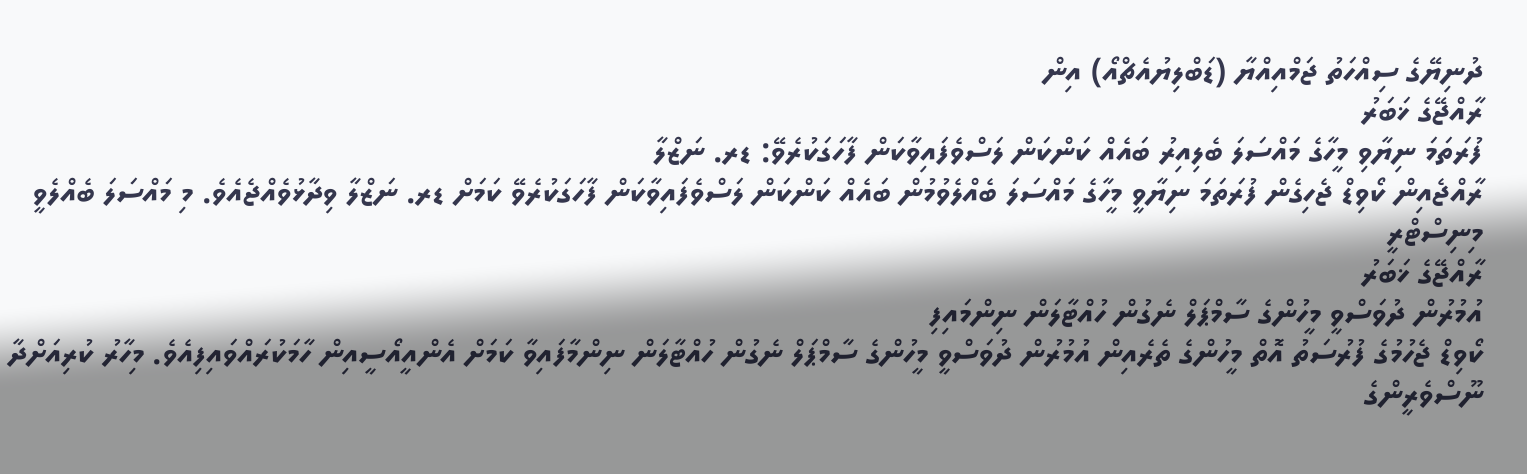ދުނިޔޭގެ ސިއްހަތު ޖަމްއިއްޔާ (ޑަބްލިޔުއެޗްއޯ) އިން
ރާއްޖޭގެ ޚަބަރު
ފުރަތަމަ ނިޔާވި މީހާގެ މައްސަލަ ބެލިއިރު ބައެއް ކަންކަން ލަސްވެފައިވާކަން ފާހަގަކުރެވޭ: ޑރ. ނަޒްލާ
ރާއްޖެއިން ކޯވިޑް ޖެހިގެން ފުރަތަމަ ނިޔާވީ މީހާގެ މައްސަލަ ބެއްލެވުމުން ބައެއް ކަންކަން ލަސްވެފައިވާކަން ފާހަގަކުރެވޭ ކަމަށް ޑރ. ނަޒްލާ ވިދާޅުވެއްޖެއެވެ. މި މައްސަލަ ބެއްލެވީ މިނިސްޓްރީ
ރާއްޖޭގެ ޚަބަރު
އުމުރުން ދުވަސްވީ މީހުންގެ ސާމްޕަލް ނެގުން ހުއްޓާލަން ނިންމައިފި
ކޯވިޑް ޖެހުމުގެ ފުރުސަތު އޮތް މީހުންގެ ތެރެއިން އުމުރުން ދުވަސްވީ މީހުންގެ ސާމްޕަލް ނެގުން ހުއްޓާލަން ނިންމާފައިވާ ކަމަށް އެންއީއޯސީއިން ހާމަކުރައްވައިފިއެވެ. މިހާރު ކުރިއަށްދާ ނޫސްވެރީންގެ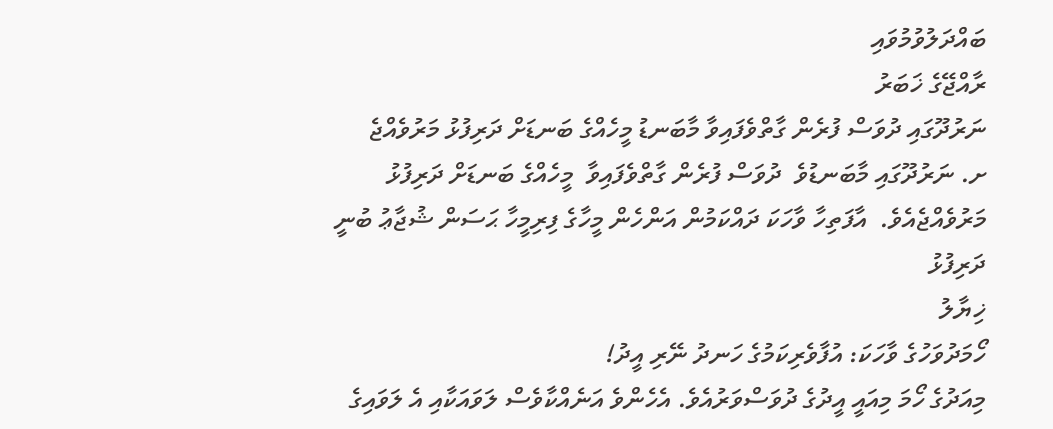ބައްދަލުވުމުވައި
ރާއްޖޭގެ ޚަބަރު
ނަރުދޫގައި ދުވަސް ފުރެން ގާތްވެފައިވާ މާބަނޑު މީހެއްގެ ބަނޑަށް ދަރިފުޅު މަރުވެއްޖެ
ށ. ނަރުދޫގައި މާބަނޑުވެ  ދުވަސް ފުރެން ގާތްވެފައިވާ  މީހެއްގެ ބަނޑަށް ދަރިފުޅު މަރުވެއްޖެއެވެ.  އާފަތިހާ ވާހަކަ ދައްކަމުން އަންހެން މީހާގެ ފިރިމީހާ ޙަސަން ޝުޖާޢު ބުނީ ދަރިފުޅު
ޚިޔާލު
ހޯމަދުވަހުގެ ވާހަކަ: އުފާވެރިކަމުގެ ހަނދު ނޭރި އީދު!
މިއަދުގެ ހޯމަ މިއައީ އީދުގެ ދުވަސްވަރުއެވެ. އެހެންވެ އަނެއްކާވެސް ލަވައަކާއި އެ ލަވައިގެ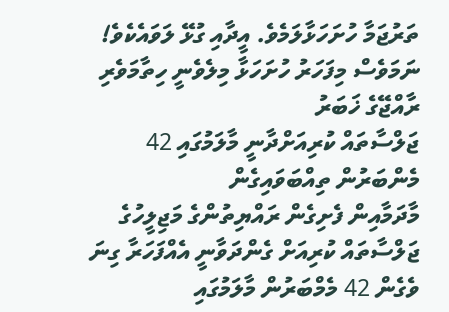ތަރުޖަމާ ހުށަހަޅާލަމެވެ. އީދާއި ގުޅޭ ލަވައެކެވެ! ނަމަވެސް މިފަހަރު ހުށަހަޅާ މިލެވެނީ ހިތާމަވެރި
ރާއްޖޭގެ ޚަބަރު
ޖަލްސާތައް ކުރިއަށްދާނީ މާލަމުގައި 42 މެންބަރުން ތިއްބަވައިގެން
މާދަމާއިން ފެށިގެން ރައްޔިތުންގެ މަޖިލީހުގެ ޖަލްސާތައް ކުރިއަށް ގެންދަވާނީ އެއްފަހަރާ ގިނަ ވެގެން 42 މެމްބަރުން މާލަމުގައި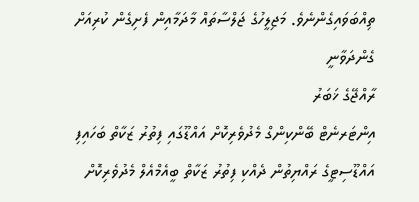ތިއްބަވައިގެންނެވެ. މަޖިލީހުގެ ޖަލްސާތައް މާދަމާއިން ފެށިގެން ކުރިއަށް ގެންދަވާނީ
ރާއްޖޭގެ ޚަބަރު
އިންޓަރނެޓް ބޭންކިންގް މެދުވެރިކޮށް އައްޑޫގައި ފިތުރު ޒަކާތް ބަހައިފި
އައްޑޫސިޓީގެ ރައްޔިތުން ދެއްކި ފިތުރު ޒަކާތް ބީއެމްއެލް މެދުވެރިކޮށް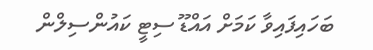ބަހައިފައިވާ ކަމަށް އައްޑޫ ސިޓީ ކައުންސިލްން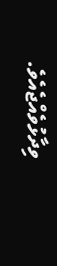ވިދާޅުވެއްޖެއެވެ.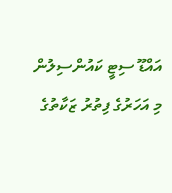އައްޑޫ ސިޓީ ކައުންސިލުން މި އަހަރުގެ ފިތުރު ޒަކާތުގެ